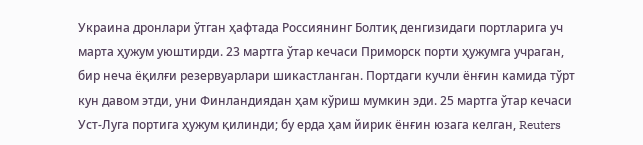Украина дронлари ўтган ҳафтада Россиянинг Болтиқ денгизидаги портларига уч марта ҳужум уюштирди. 23 мартга ўтар кечаси Приморск порти ҳужумга учраган, бир неча ёқилғи резервуарлари шикастланган. Портдаги кучли ёнғин камида тўрт кун давом этди, уни Финландиядан ҳам кўриш мумкин эди. 25 мартга ўтар кечаси Уст-Луга портига ҳужум қилинди; бу ерда ҳам йирик ёнғин юзага келган, Reuters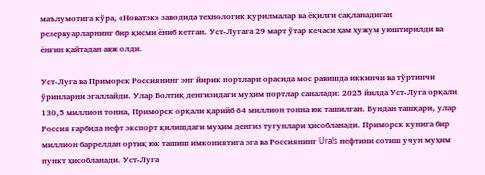маълумотига кўра, «Новатэк» заводида технологик қурилмалар ва ёқилғи сақланадиган резервуарларнинг бир қисми ёниб кетган. Уст-Лугага 29 март ўтар кечаси ҳам ҳужум уюштирилди ва ёнғин қайтадан авж олди.

Уст-Луга ва Приморск Россиянинг энг йирик портлари орасида мос равишда иккинчи ва тўртинчи ўринларни эгаллайди. Улар Болтиқ денгизидаги муҳим портлар саналади: 2025 йилда Уст-Луга орқали 130,5 миллион тонна, Приморск орқали қарийб 64 миллион тонна юк ташилган. Бундан ташқари, улар Россия ғарбида нефт экспорт қилишдаги муҳим денгиз тугунлари ҳисобланади. Приморск кунига бир миллион баррелдан ортиқ юк ташиш имкониятига эга ва Россиянинг Urals нефтини сотиш учун муҳим пункт ҳисобланади. Уст-Луга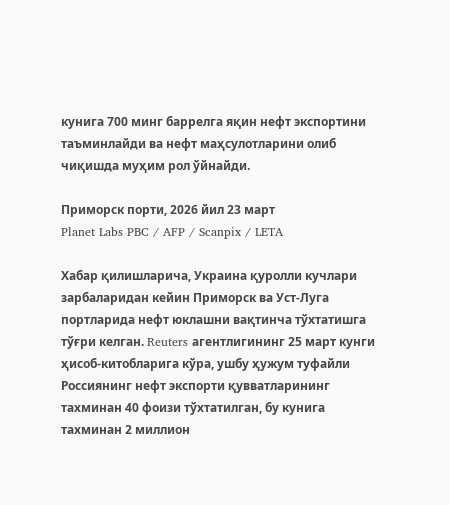кунига 700 минг баррелга яқин нефт экспортини таъминлайди ва нефт маҳсулотларини олиб чиқишда муҳим рол ўйнайди.

Приморск порти, 2026 йил 23 март
Planet Labs PBC / AFP / Scanpix / LETA

Хабар қилишларича, Украина қуролли кучлари зарбаларидан кейин Приморск ва Уст-Луга портларида нефт юклашни вақтинча тўхтатишга тўғри келган. Reuters агентлигининг 25 март кунги ҳисоб-китобларига кўра, ушбу ҳужум туфайли Россиянинг нефт экспорти қувватларининг тахминан 40 фоизи тўхтатилган, бу кунига тахминан 2 миллион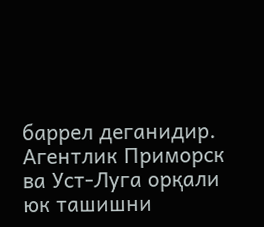баррел деганидир. Агентлик Приморск ва Уст-Луга орқали юк ташишни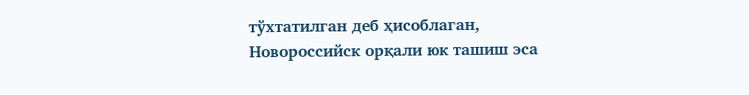тўхтатилган деб ҳисоблаган, Новороссийск орқали юк ташиш эса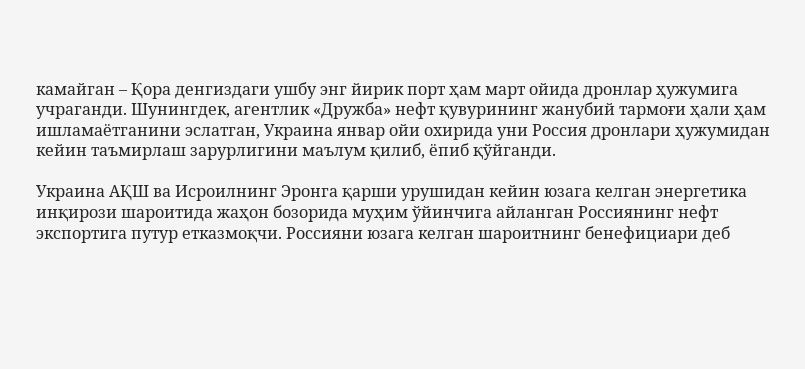камайган – Қора денгиздаги ушбу энг йирик порт ҳам март ойида дронлар ҳужумига учраганди. Шунингдек, агентлик «Дружба» нефт қувурининг жанубий тармоғи ҳали ҳам ишламаётганини эслатган, Украина январ ойи охирида уни Россия дронлари ҳужумидан кейин таъмирлаш зарурлигини маълум қилиб, ёпиб қўйганди.

Украина АҚШ ва Исроилнинг Эронга қарши урушидан кейин юзага келган энергетика инқирози шароитида жаҳон бозорида муҳим ўйинчига айланган Россиянинг нефт экспортига путур етказмоқчи. Россияни юзага келган шароитнинг бенефициари деб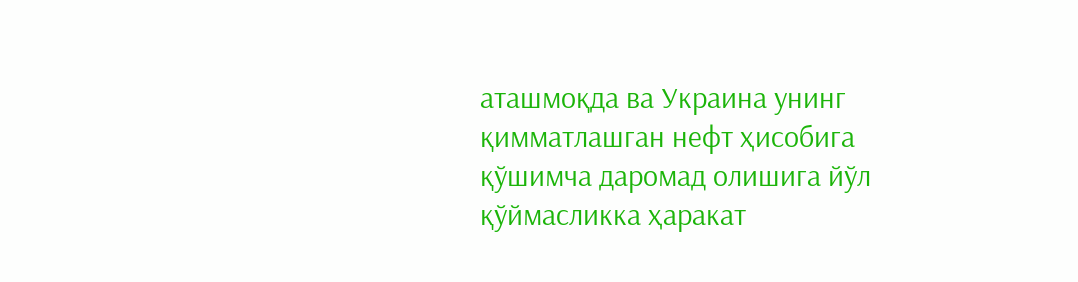аташмоқда ва Украина унинг қимматлашган нефт ҳисобига қўшимча даромад олишига йўл қўймасликка ҳаракат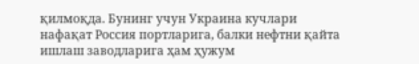қилмоқда. Бунинг учун Украина кучлари нафақат Россия портларига, балки нефтни қайта ишлаш заводларига ҳам ҳужум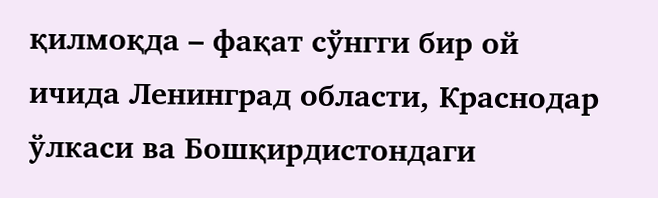қилмоқда – фақат сўнгги бир ой ичида Ленинград области, Краснодар ўлкаси ва Бошқирдистондаги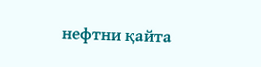нефтни қайта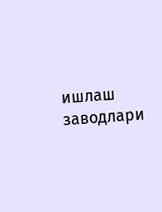ишлаш заводлари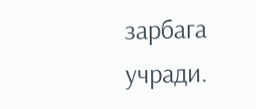зарбага учради.